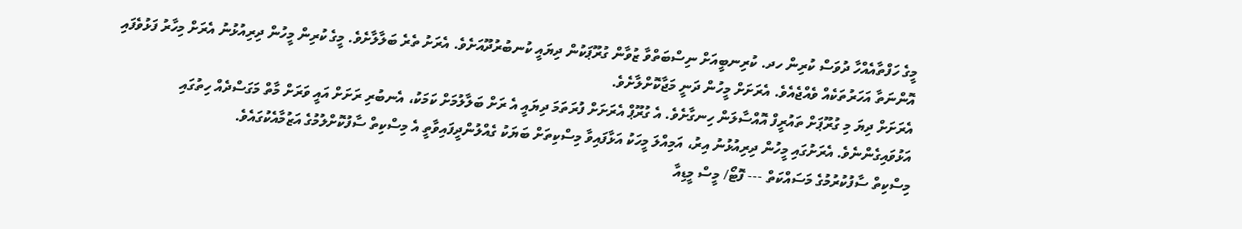މީގެ ހަފްތާއެއްހާ ދުވަސް ކުރިން ހދ. ކުރިނބީއަށް ނިސްބަތްވާ ޒުވާން ގުރޫޕަކުން ދިޔައީ ކުނބުރުދޫއަށެވެ. އެރަށު ތެރެ ބަލާލާށެވެ. މީގެ ކުރިން މީހުން ދިރިއުޅުނު އެރަށް މިހާރު ފަޅުވެފައި އޮންނަތާ އަހަރުތަކެއް ވެއްޖެއެވެ. އެރަށަށް މީހުން ދަނީ މަޖާކޮށްލާށެވެ.
އެރަށަށް ދިޔަ މި ގުރޫޕަށް ތައުރީފް އޮއްސާލަން ހިނގާށެވެ. އެ ގުރޫޕް އެރަށަށް ފުރަތަމަ ދިޔައީ އެ ރަށް ބަލާލުމަށް ކަމަކު، އެނބުރި ރަށަށް އައީ ވަރަށް މާތް މަގަސްދެއް ހިތުގައި އަޅުވައިގެންނެވެ. އެރަށުގައި މީހުން ދިރިއުޅުނު އިރު، އަމިއްލަ މީހަކު އަޅާފައިވާ މިސްކިތަށް ބަޔަކު ގެއްލުންދީފައިވާތީ އެ މިސްކިތް ސާފުކޮށްލުމުގެ އަޒުމާއެކުގައެވެ.
މިސްކިތް ސާފުކުރުމުގެ މަސައްކަތް --- ފޮޓޯ/ މީސް މީޑިއާ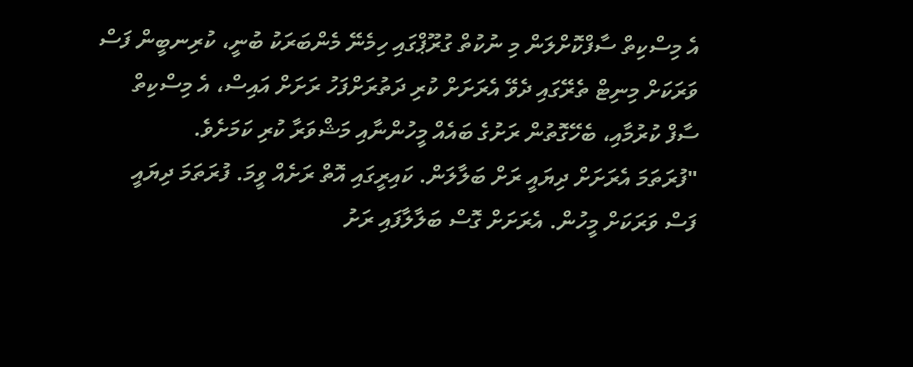އެ މިސްކިތް ސާފްކޮށްލަން މި ނުކުތް ގުރޫޕްގައި ހިމެނޭ މެންބަރަކު ބުނީ، ކުރިނބީން ފަސް ވަރަކަށް މިނިޓް ތެރޭގައި ދެވޭ އެރަށަށް ކުރި ދަތުރަށްފަހު ރަށަށް އައިސް، އެ މިސްކިތް ސާފް ކުރުމާއި، ބެހޭގޮތުން ރަށުގެ ބައެއް މީހުންނާއި މަޝްވަރާ ކުރި ކަމަށެވެ.
"ފުރަތަމަ އެރަށަށް ދިޔައީ ރަށް ބަލާލަން. ކައިރީގައި އޮތް ރަށެއް ވީމަ. ފުރަތަމަ ދިޔައީ ފަސް ވަރަކަށް މީހުން. އެރަށަށް ގޮސް ބަލާލާފައި ރަށު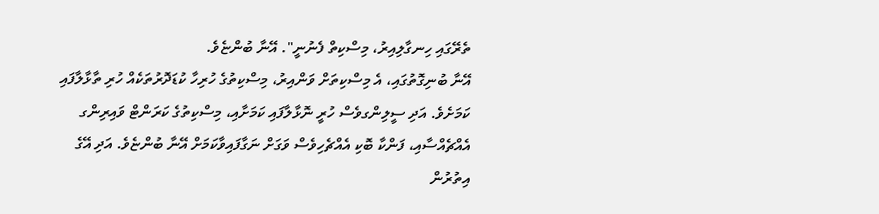ތެރޭގައި ހިނގާލިއިރު، މިސްކިތް ފެނުނީ". އޭނާ ބުންޏެވެ.
އޭނާ ބުނިގޮތުގައި، އެ މިސްކިތަށް ވަންއިރު، މިސްކިތުގެ ހުރިހާ ކުޑަދޮރުތަކެއް ހުރި ތާޅާލާފައި ކަމަށެވެ. އަދި ސީލިންގވެސް ހުރީ ނޮޅާލާފައި ކަމަށާއި، މިސްކިތުގެ ކަރަންޓް ވައިރިންގ އެއްޗެއްސާއި، ފަންކާ ބޮކި އެއްޗެހިވެސް ވަގަށް ނަގާފައިވާކަމަށް އޭނާ ބުންޏެވެ. އަދި އޭގެ އިތުރުން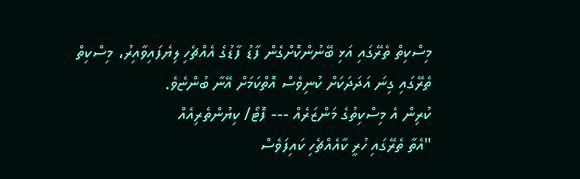މިސްކިތް ތެރޭގައި އަޅި ބޭނުންކޮށްގެން ފާޑު ފާޑުގެ އެއްޗެހި ލިޔެފައިވާއިރު، މިސްކިތް ތެރޭގައި ގިނަ އަދަދަކަށް ކުނިވެސް އޮތްކަމަށް އޭނާ ބުންޏެވެ.
ކުރިން އެ މިސްކިތުގެ މަންޒަރެއް --- ފޮޓޯ/ ކިޔުންތެރިއެއް
"އެތާ ތެރޭގައި ހުރީ ކާއެއްޗެހި ކައިފަވެސް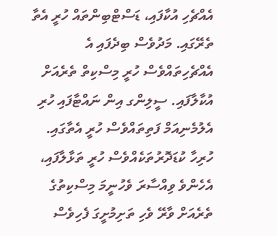އެއްޗެހި އުކާފައި، ޑަސްޓްބިންތައް ހުރީ އެތާ ތެރޭގައި. މަދުވެސް ބިދެފައި އެ އެއްޗެހިތައްވެސް ހުރީ މިސްކިތް ތެރެއަށް އުކާލާފައި. ސީލިންގ އިން ނައްޓާފައި ހުރި އެލުމެނިއަމް ފަތިތައްވެސް ހުރީ އެތާގައި. ހުރިހާ ކުޑަދޮރުތަކެއްވެސް ހުރީ ތަޅާލާފައި، އެހެންވެ ވިއްސާރަ ވެހުނީމަ މިސްކިތުގެ ތެރެއަށް ވާރޭ ވެހި ތަށިމުށީގަ ފެހިވެސް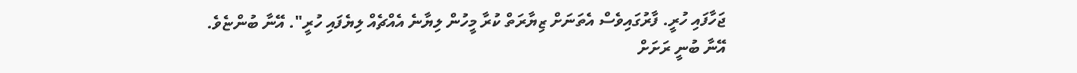ޖަހާފައި ހުރީ. ފާރުގައިވެސް އެތަނަށް ޒިޔާރަތް ކުރާ މީހުން ލިޔާނެ އެއްޗެއް ލިޔެފައި ހުރީ". އޭނާ ބުންޏެވެ.
އޭނާ ބުނީ ރަށަށް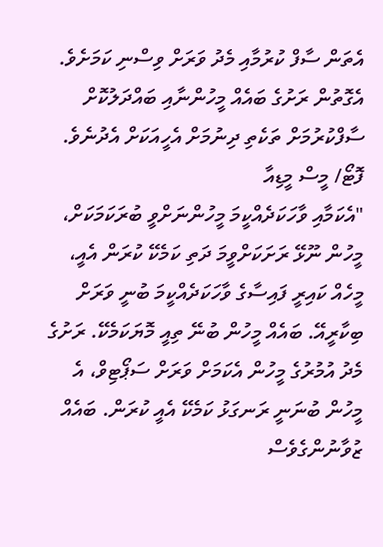އެތަން ސާފް ކުރުމާއި މެދު ވަރަށް ވިސްނި ކަމަށެވެ. އެގޮތުން ރަށުގެ ބައެއް މީހުންނާއި ބައްދަލުކޮށް ސާފްކުރުމަށް ތަކެތި ދިނުމަށް އެހީއަކަށް އެދުނެވެ.
ފޮޓޯ/ މީސް މީޑިއާ
"އެކަމާއި ވާހަކަދެއްކީމަ މީހުންނަށްވީ ބުރަކަމަކަށް، މީހުން ނޫޅޭ ރަށަކަށްވީމަ ދަތި ކަމެކޭ ކުރަން އެއީ، މީހެއް ކައިރީ ފައިސާގެ ވާހަކަދެއްކީމަ ބުނީ ވަރަށް ބިކާރީއޭ. ބައެއް މީހުން ބުނޭ ތިއީ މޮޔަކަމެކޭ. ރަށުގެ މެދު އުމުރުގެ މީހުން އެކަމަށް ވަރަށް ސަޕޯޓިވް، އެ މީހުން ބުނަނީ ރަނގަޅު ކަމެކޭ އެއީ ކުރަން. ބައެއް ޒުވާނުންގެވެސް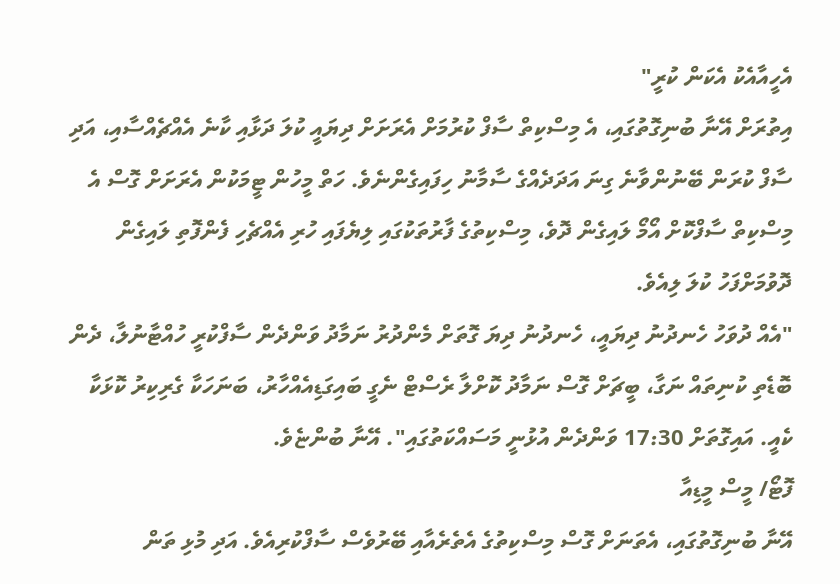އެހީއާއެކު އެކަން ކުރީ"
އިތުރަށް އޭނާ ބުނިގޮތުގައި، އެ މިސްކިތް ސާފް ކުރުމަށް އެރަށަށް ދިޔައީ ކުލަ ދަޅާއި ކާނެ އެއްޗެއްސާއި، އަދި ސާފް ކުރަން ބޭނުންވާނެ ގިނަ އަދަދެއްގެ ސާމާނު ހިފައިގެންނެވެ. ހަތް މީހުން ޓީމަކުން އެރަށަށް ގޮސް އެ މިސްކިތް ސާފްކޮށް އޯމޯ ލައިގެން ދޮވެ، މިސްކިތުގެ ފާރުތަކުގައި ލިޔެފައި ހުރި އެއްޗެހި ފެންފޮތި ލައިގެން ދޮވުމަށްފަހު ކުލަ ލިއެވެ.
"އެއް ދުވަހު ހެނދުނު ދިޔައީ، ހެނދުނު ދިޔަ ގޮތަށް މެންދުރު ނަމާދު ވަންދެން ސާފްކުރީ ހުއްޓާނުލާ، ދެން ބޮޑެތި ކުނިތައް ނަގާ، ބީޗަށް ގޮސް ނަމާދު ކޮށްލާ ރެސްޓް ނެގީ ބައިގަޑިއެއްހާރު، ބަނަހަކާ ގެރިކިރު ކޮޅަކާ ކެއީ. އައިގޮތަށް 17:30 ވަންދެން އުޅުނީ މަސައްކަތުގައި". އޭނާ ބުންޏެވެ.
ފޮޓޯ/ މީސް މީޑިއާ
އޭނާ ބުނިގޮތުގައި، އެތަނަށް ގޮސް މިސްކިތުގެ އެތެރެއާއި ބޭރުވެސް ސާފްކުރިއެވެ. އަދި މުޅި ތަން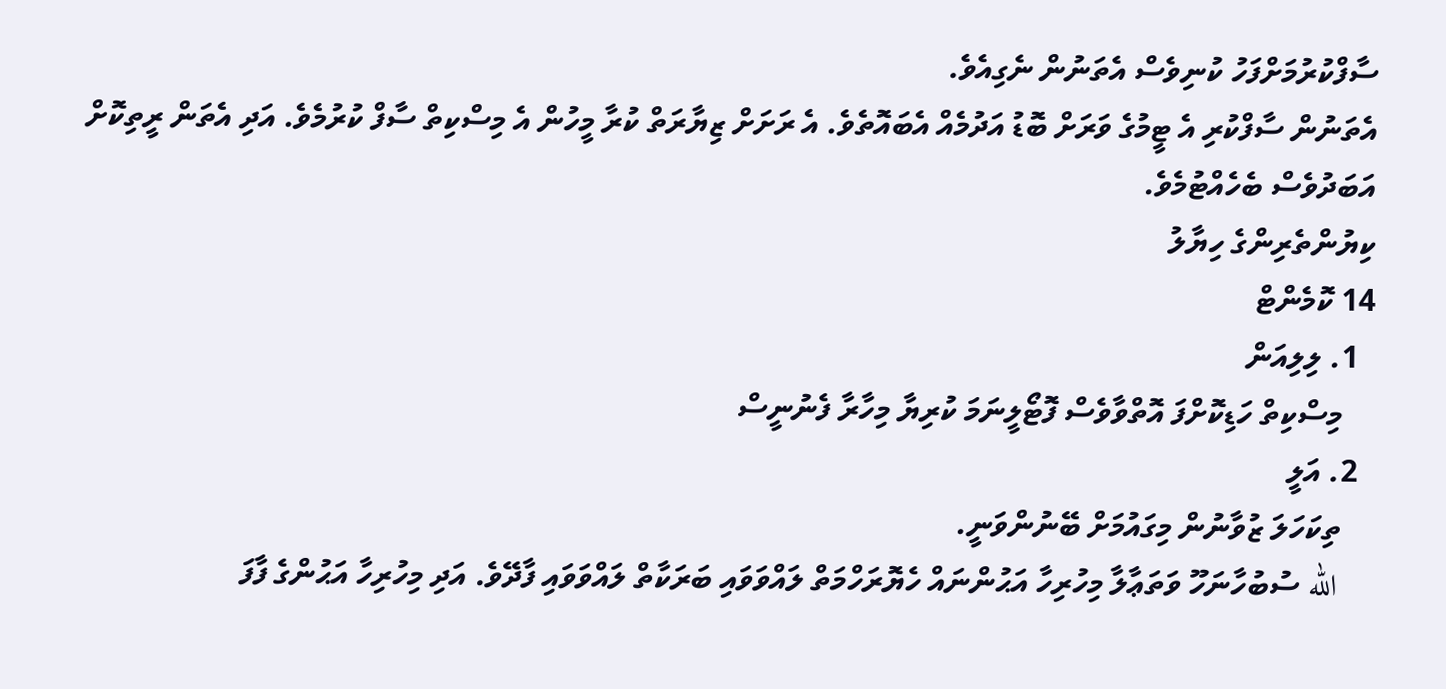ސާފްކުރުމަށްފަހު ކުނިވެސް އެތަނުން ނެގިއެވެ.
އެތަނުން ސާފްކުރި އެ ޓީމުގެ ވަރަށް ބޮޑު އަދުމެއް އެބައޮތެވެ. އެ ރަށަށް ޒިޔާރަތް ކުރާ މީހުން އެ މިސްކިތް ސާފް ކުރުމެވެ. އަދި އެތަން ރީތިކޮށް އަބަދުވެސް ބެހެއްޓުމެވެ.
ކިޔުންތެރިންގެ ހިޔާލު
14 ކޮމެންޓް
  1. ލިލިއަން
    މިސްކިތް ހަޑިކޮށްފަ އޮތްވާވެސް ފޮޓޯލީނަމަ ކުރިޔާ މިހާރާ ފެނުނީސް
  2. އަލީ
    ތިކަހަލަ ޒުވާނުން މިގައުމަށް ބޭނުންވަނީ.
    الله ސުބުހާނަހޫ ވަތަޢާލާ މިހުރިހާ އަޙުންނައް ހެޔޮރަހްމަތް ލައްވަވައި ބަރަކާތް ލައްވަވައި ފާދޭވެ. އަދި މިހުރިހާ އަޙުންގެ ފާފަ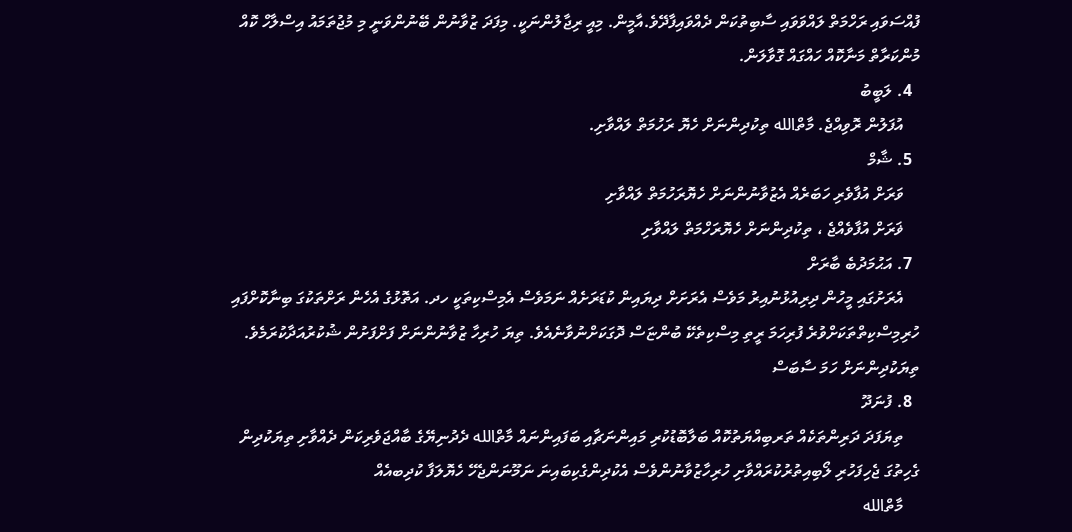ފުއްސަވައި ރަހްމަތް ލައްވަވައި ސާބިތުކަން ދެއްވައިފާދޭވެ.އާމީން. މިއީ ރިޖާލުންނަކީ. މިފަދަ ޒުވާނުން ބޭނުންވަނީ މި މުޖުތަމައު އިސްލާހް ކޮއް މުންކަރާތް މަނާކޮއް ހައްގައް ގޮވާލަން.
  4. ލަބީބު
    އުފަލުން ރޮވިއްޖެ. މާތްالله ތިކުދިންނަށް ހެޔޮ ރަހުމަތް ލައްވާށި.
  5. ޝާމް
    ވަރަށް އުފާވެރި ހަބަރެއް އެޒުވާނުންނަށް ހެޔޮރަހުމަތް ލައްވާށި
    ޥަރަށް އުފާވެއްޖެ ، ތިކުދިންނަށް ހެޔޮރަހްމަތް ލައްވާށި
  7. އަޙުމަދުބެ ބާރަށް
    އެރަށުގައި މީހުން ދިރިއުޅުނުއިރު މަވެސް އެރަށަށް ދިޔައިން ކުޑަރަށެއް ނަމަވެސް އެމިސްކިތަކީ ހދ. އަތޮޅުގެ އެހެން ރަށްތަކުގަ ބިނާކޮށްފައި ހުރިމިސްކިތްތަކަށްވުރެ ފުރިހަމަ ރީތި މިސްކިތެކޭ ބުންޏަސް ދޮގަކަށްނުވާނެއެވެ. ތިޔަ ހުރިހާ ޒުވާނުންނަށް ފަށްފަށުން ޝުކުރުއަދާކުރަމެވެ. ތިޔަކުދިންނަށް ހަމަ ސާބަސް
  8. ފުނަދޫ
    ތިޔަފަދަ ދަރިންތަކެއް ތަރބިއްޔަތުކޮއް ބަލާބޮޑުކުރި މައިންނަޗާއި ބަފައިންނައް މާތްالله ދެދުނިޔޭގެ ބާއްޖަވެރިކަން ދެއްވާށި ތިޔަކުދިން ގެހިތުގަ ޖެހިފަހުރި ލޯބިއިތުރުކުރައްވާށި ހުރިހާޒުވާނުންވެސް އެކުދިންގެކިބައިނަ ނަމޫނަންޖެހޭ ހެޔޮލަފާ ކުދިބއެއް
    މާތްالله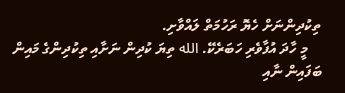ތިކުދިންނަށް ހެޔޮ ރަހުމަތް ލައްވާށި.
    މީ ހާދަ އުފާވެރި ހަބަރެކޭ. الله ތިޔަ ކުދިން ނަށާއި ތިކުދިންގެ މައިން ބަފައިން ނާއި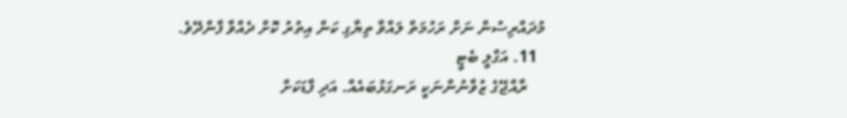މުދައްރިސުން ނަށް ރަހުމަތް ލައްވާ ތިޔާގި ކަން އިތުރު ކޮށް ދެއްވާ ފާންދޭވެ.
  11. އަގްލީ ބެޓީ
    ރާއްޖޭގެ ޒުވާނުންނަކީ ރަނގަޅުބައެއް. އަދި ފާޑަކަށް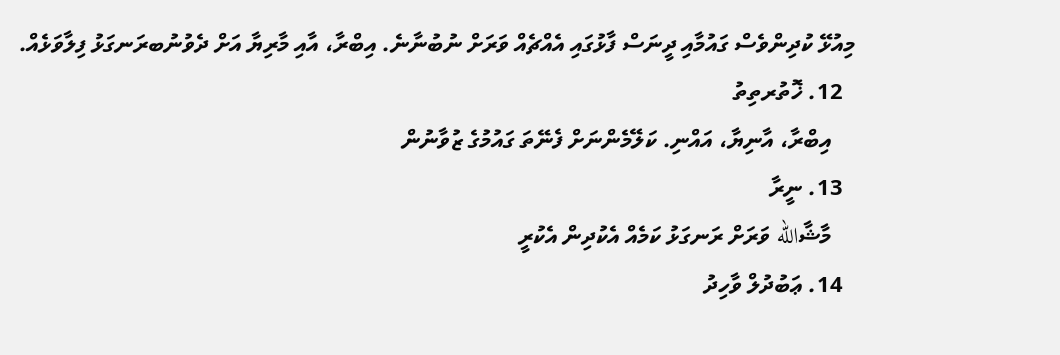މިއުޅޭ ކުދިންވެސް ގައުމާއި ދީނަސް ފާޅުގައި އެއްޗެއް ވަރަށް ނުބުނާނެ. އިބްރާ، އާއި މާރިޔާ އަށް ދެވުނުބރަނގަޅު ފިލާވަޅެއް.
  12. ޚޮތުރތިތު
    އިބްރާ، އާނިޔާ، އައްނި. ކަލޭމެންނަށް ފެނޭތަ ގައުމުގެ ޒުވާނުން
  13. ނީރާ
    މާޝާالله ވަރަށް ރަނގަޅު ކަމެއް އެކުދިން އެކުރީ
  14. ޢަބުދުލް ވާހިދު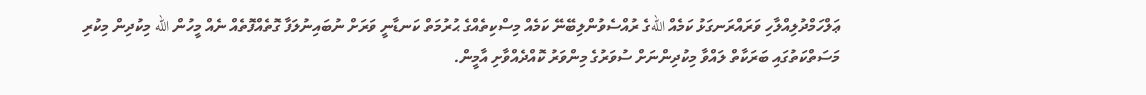ޢަލްހަމްދުލިއްލާހި ވަރައްރަނގަޅު ކަމެއް اللهގެ ރުއްސެވުންލިބޭނޭ ކަމެއް މިސްކިތެއްގެ ޙުރުމަތް ކަނޑާނީ ވަރަށް ނުބައިނުލަފާ ގޮތެއްފޮތެއް ނެއް މީހުން الله މިކުދިން މިކުރި މަސަތްކަތުގައި ބަރަކާތް ލައްވާ މިކުދިންނަށް ސުވަރުގެ މިންވަރު ކޮއްދެއްވާށި އާމީން.